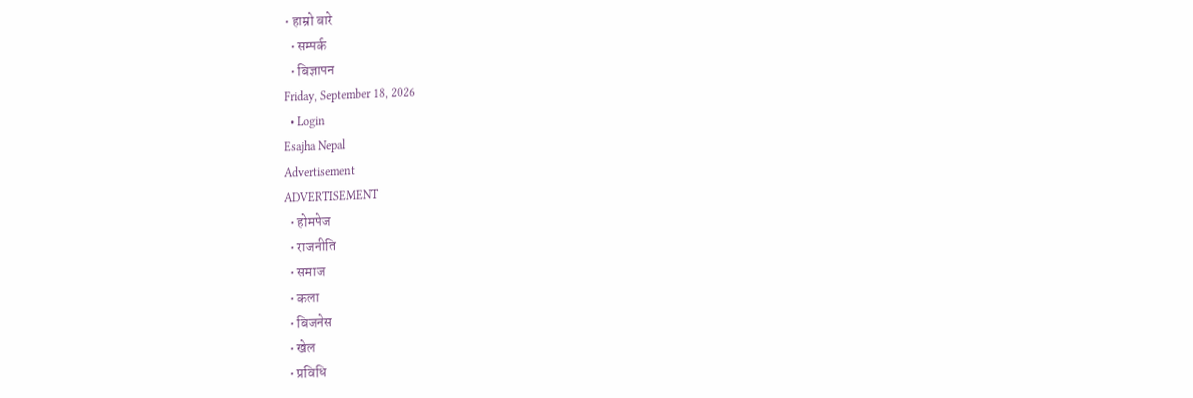• हाम्रो बारे
  • सम्पर्क
  • बिज्ञापन
Friday, September 18, 2026
  • Login
Esajha Nepal
Advertisement
ADVERTISEMENT
  • होमपेज
  • राजनीति
  • समाज
  • कला
  • बिजनेस
  • खेल
  • प्रविधि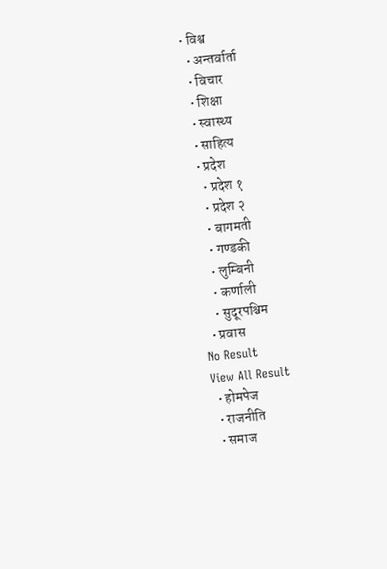• विश्व
  • अन्तर्वार्ता
  • विचार
  • शिक्षा
  • स्वास्थ्य
  • साहित्य
  • प्रदेश
    • प्रदेश १
    • प्रदेश २
    • बागमती
    • गण्डकी
    • लुम्बिनी
    • कर्णाली
    • सुदूरपश्चिम
  • प्रवास
No Result
View All Result
  • होमपेज
  • राजनीति
  • समाज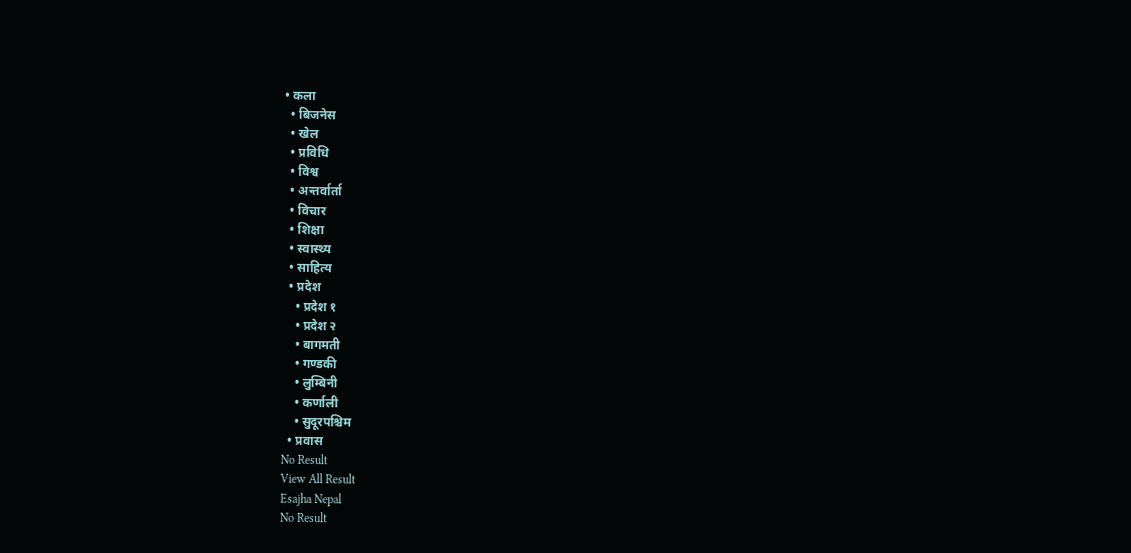• कला
  • बिजनेस
  • खेल
  • प्रविधि
  • विश्व
  • अन्तर्वार्ता
  • विचार
  • शिक्षा
  • स्वास्थ्य
  • साहित्य
  • प्रदेश
    • प्रदेश १
    • प्रदेश २
    • बागमती
    • गण्डकी
    • लुम्बिनी
    • कर्णाली
    • सुदूरपश्चिम
  • प्रवास
No Result
View All Result
Esajha Nepal
No Result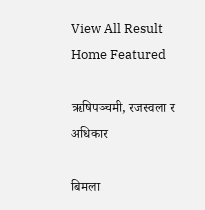View All Result
Home Featured

ऋषिपञ्चमी, रजस्वला र अधिकार

बिमला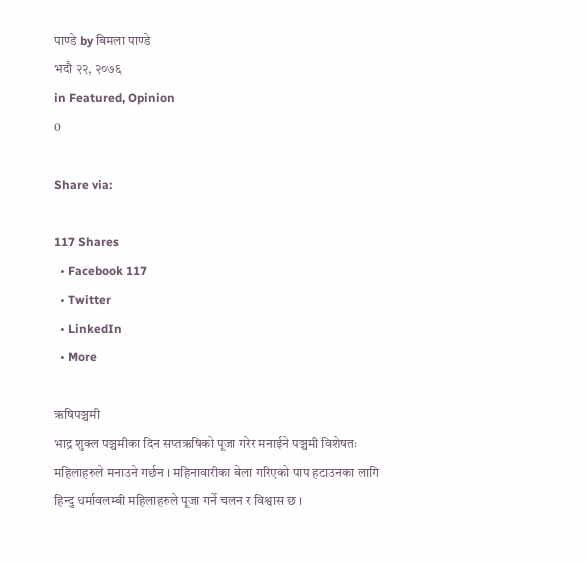पाण्डे by बिमला पाण्डे
भदौ २२, २०७६
in Featured, Opinion
0

Share via:

117 Shares
  • Facebook 117
  • Twitter
  • LinkedIn
  • More

ऋषिपञ्चमी
भाद्र शुक्ल पञ्चमीका दिन सप्तऋषिको पूजा गरेर मनाईने पञ्चमी विशेषतः महिलाहरुले मनाउने गर्छन । महिनावारीका बेला गरिएको पाप हटाउनका लागि हिन्दु धर्मावलम्बी महिलाहरुले पूजा गर्ने चलन र विश्वास छ ।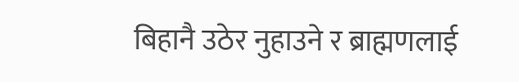बिहानै उठेर नुहाउने र ब्राह्मणलाई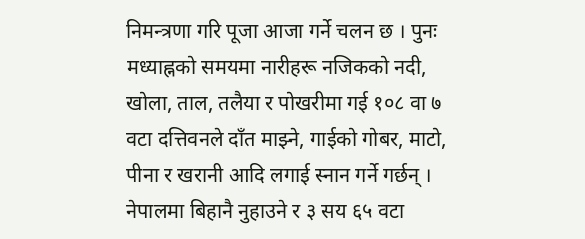निमन्त्रणा गरि पूजा आजा गर्ने चलन छ । पुनः मध्याह्नको समयमा नारीहरू नजिकको नदी, खोला, ताल, तलैया र पोखरीमा गई १०८ वा ७ वटा दत्तिवनले दाँत माझ्ने, गाईको गोबर, माटो, पीना र खरानी आदि लगाई स्नान गर्ने गर्छन् । नेपालमा बिहानै नुहाउने र ३ सय ६५ वटा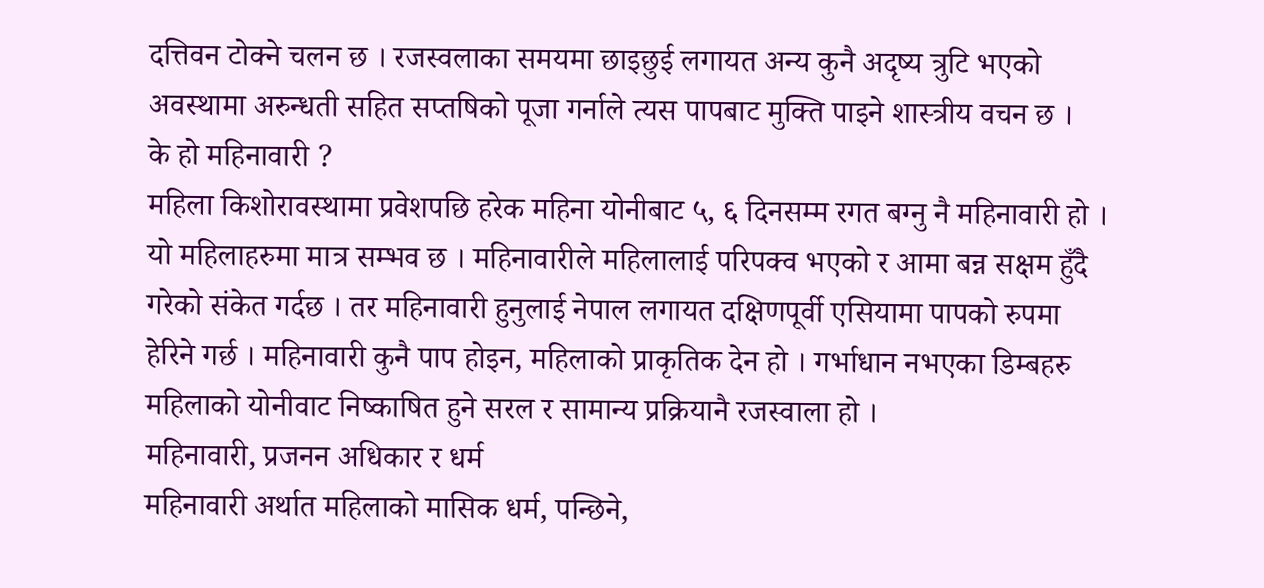दत्तिवन टोक्ने चलन छ । रजस्वलाका समयमा छाइछुई लगायत अन्य कुनै अदृष्य त्रुटि भएको अवस्थामा अरुन्धती सहित सप्तषिको पूजा गर्नाले त्यस पापबाट मुक्ति पाइने शास्त्रीय वचन छ ।
के हो महिनावारी ?
महिला किशोरावस्थामा प्रवेशपछि हरेक महिना योनीबाट ५, ६ दिनसम्म रगत बग्नु नै महिनावारी हो । यो महिलाहरुमा मात्र सम्भव छ । महिनावारीले महिलालाई परिपक्व भएको र आमा बन्न सक्षम हुँदै गरेको संकेत गर्दछ । तर महिनावारी हुनुलाई नेपाल लगायत दक्षिणपूर्वी एसियामा पापको रुपमा हेरिने गर्छ । महिनावारी कुनै पाप होइन, महिलाको प्राकृतिक देन हो । गर्भाधान नभएका डिम्बहरु महिलाको योनीवाट निष्काषित हुने सरल र सामान्य प्रक्रियानै रजस्वाला हो ।
महिनावारी, प्रजनन अधिकार र धर्म
महिनावारी अर्थात महिलाको मासिक धर्म, पन्छिने,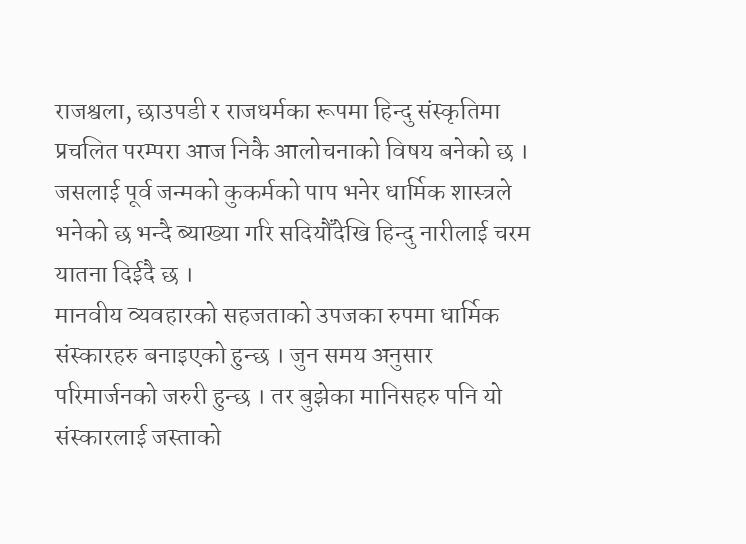राजश्वला, छाउपडी र राजधर्मका रूपमा हिन्दु संस्कृतिमा प्रचलित परम्परा आज निकै आलोचनाको विषय बनेको छ । जसलाई पूर्व जन्मको कुकर्मको पाप भनेर धार्मिक शास्त्रले भनेको छ भन्दै ब्याख्या गरि सदियौँदेखि हिन्दु नारीलाई चरम यातना दिईदै छ ।
मानवीय व्यवहारको सहजताको उपजका रुपमा धार्मिक संस्कारहरु बनाइएको हुन्छ । जुन समय अनुसार परिमार्जनको जरुरी हुन्छ । तर बुझेका मानिसहरु पनि यो संस्कारलाई जस्ताको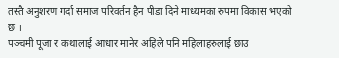तस्तै अनुशरण गर्दा समाज परिवर्तन हैन पीडा दिने माध्यमका रुपमा विकास भएको छ ।
पञ्चमी पूजा र कथालाई आधार मानेर अहिले पनि महिलाहरुलाई छाउ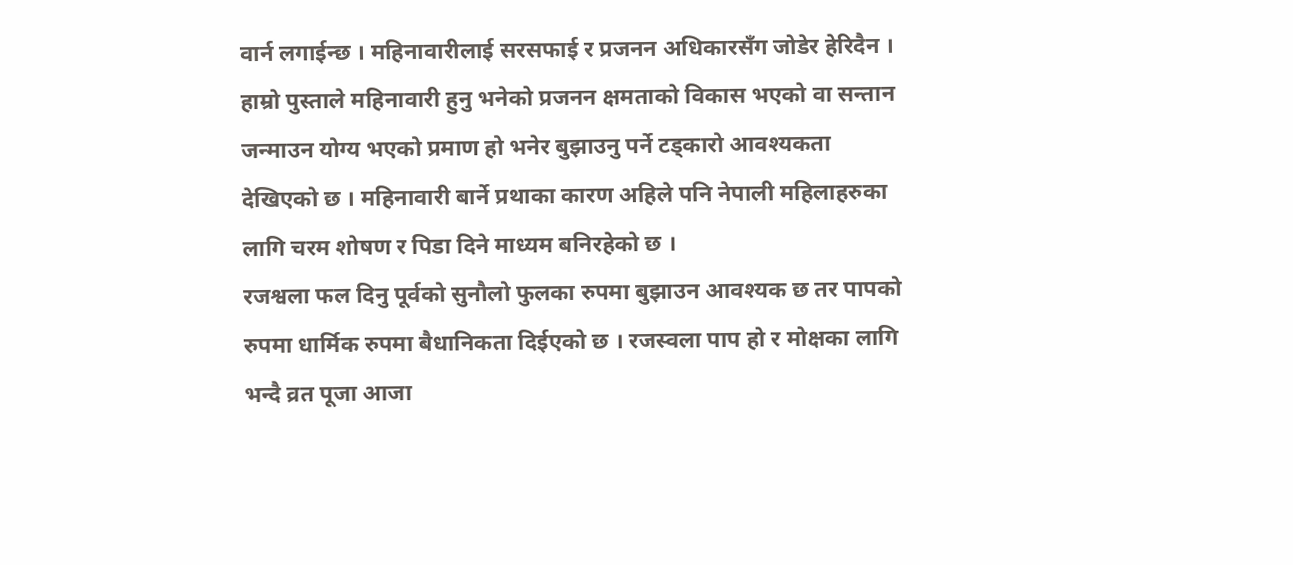वार्न लगाईन्छ । महिनावारीलाई सरसफाई र प्रजनन अधिकारसँग जोडेर हेरिदैन । हाम्रो पुस्ताले महिनावारी हुनु भनेको प्रजनन क्षमताको विकास भएको वा सन्तान जन्माउन योग्य भएको प्रमाण हो भनेर बुझाउनु पर्ने टड्कारो आवश्यकता देखिएको छ । महिनावारी बार्ने प्रथाका कारण अहिले पनि नेपाली महिलाहरुका लागि चरम शोषण र पिडा दिने माध्यम बनिरहेको छ ।
रजश्वला फल दिनु पूर्वको सुनौलो फुलका रुपमा बुझाउन आवश्यक छ तर पापको रुपमा धार्मिक रुपमा बैधानिकता दिईएको छ । रजस्वला पाप हो र मोक्षका लागि भन्दै व्रत पूजा आजा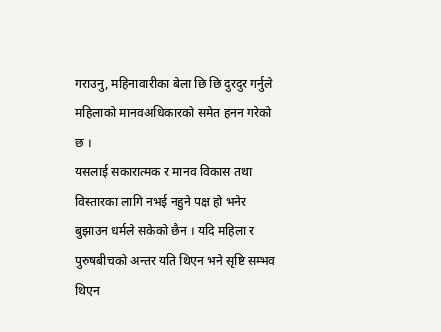गराउनु, महिनावारीका बेला छि छि दुरदुर गर्नुले महिलाको मानवअधिकारको समेत हनन गरेको छ ।
यसलाई सकारात्मक र मानव विकास तथा विस्तारका लागि नभई नहुने पक्ष हो भनेर बुझाउन धर्मले सकेको छैन । यदि महिला र पुरुषबीचको अन्तर यति थिएन भने सृष्टि सम्भव थिएन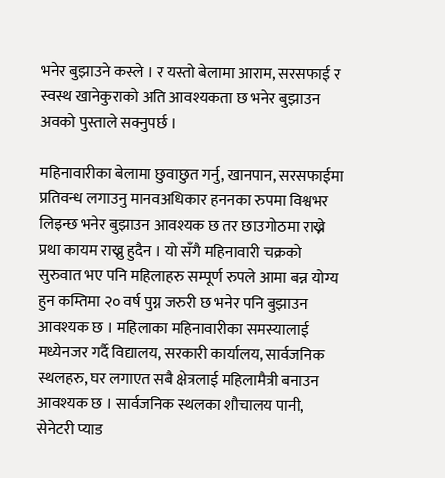भनेर बुझाउने कस्ले । र यस्तो बेलामा आराम, सरसफाई र स्वस्थ खानेकुराको अति आवश्यकता छ भनेर बुझाउन अवको पुस्ताले सक्नुपर्छ ।

महिनावारीका बेलामा छुवाछुत गर्नु, खानपान, सरसफाईमा प्रतिवन्ध लगाउनु मानवअधिकार हननका रुपमा विश्वभर लिइन्छ भनेर बुझाउन आवश्यक छ तर छाउगोठमा राख्ने प्रथा कायम राख्नु हुदैन । यो सँगै महिनावारी चक्रको सुरुवात भए पनि महिलाहरु सम्पूर्ण रुपले आमा बन्न योग्य हुन कम्तिमा २० वर्ष पुग्न जरुरी छ भनेर पनि बुझाउन आवश्यक छ । महिलाका महिनावारीका समस्यालाई मध्येनजर गर्दै विद्यालय, सरकारी कार्यालय, सार्वजनिक स्थलहरु, घर लगाएत सबै क्षेत्रलाई महिलामैत्री बनाउन आवश्यक छ । सार्वजनिक स्थलका शौचालय पानी, सेनेटरी प्याड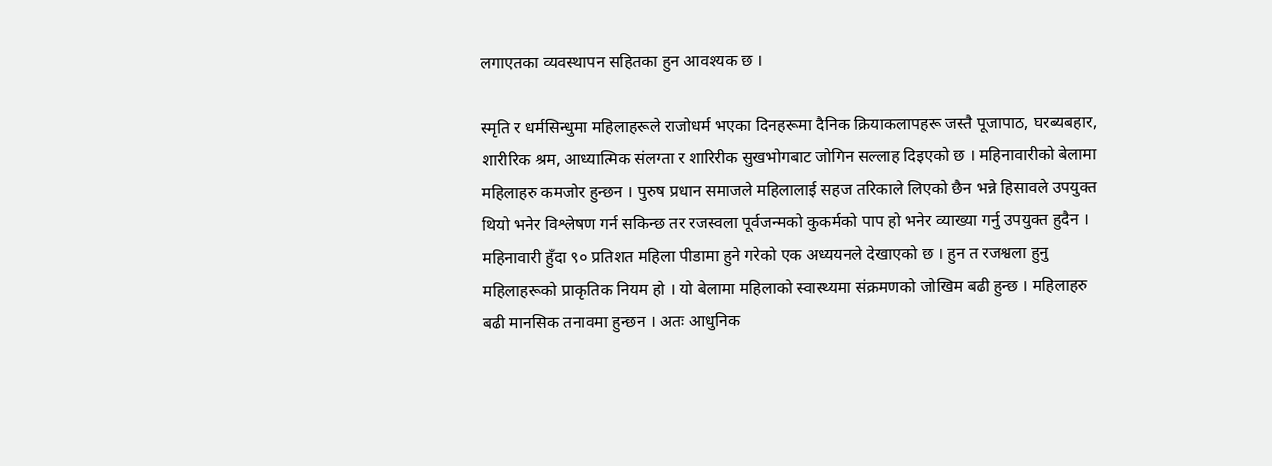लगाएतका व्यवस्थापन सहितका हुन आवश्यक छ ।

स्मृति र धर्मसिन्धुमा महिलाहरूले राजोधर्म भएका दिनहरूमा दैनिक क्रियाकलापहरू जस्तै पूजापाठ, घरब्यबहार, शारीरिक श्रम, आध्यात्मिक संलग्ता र शारिरीक सुखभोगबाट जोगिन सल्लाह दिइएको छ । महिनावारीको बेलामा महिलाहरु कमजोर हुन्छन । पुरुष प्रधान समाजले महिलालाई सहज तरिकाले लिएको छैन भन्ने हिसावले उपयुक्त थियो भनेर विश्लेषण गर्न सकिन्छ तर रजस्वला पूर्वजन्मको कुकर्मको पाप हो भनेर व्याख्या गर्नु उपयुक्त हुदैन ।
महिनावारी हुँदा ९० प्रतिशत महिला पीडामा हुने गरेको एक अध्ययनले देखाएको छ । हुन त रजश्वला हुनु महिलाहरूको प्राकृतिक नियम हो । यो बेलामा महिलाको स्वास्थ्यमा संक्रमणको जोखिम बढी हुन्छ । महिलाहरु बढी मानसिक तनावमा हुन्छन । अतः आधुनिक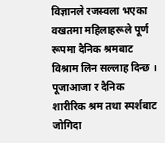विज्ञानले रजस्वला भएका वखतमा महिलाहरूले पूर्ण रूपमा दैनिक श्रमबाट विश्राम लिन सल्लाह दिन्छ ।
पूजाआजा र दैनिक शारीरिक श्रम तथा स्पर्शबाट जोगिदा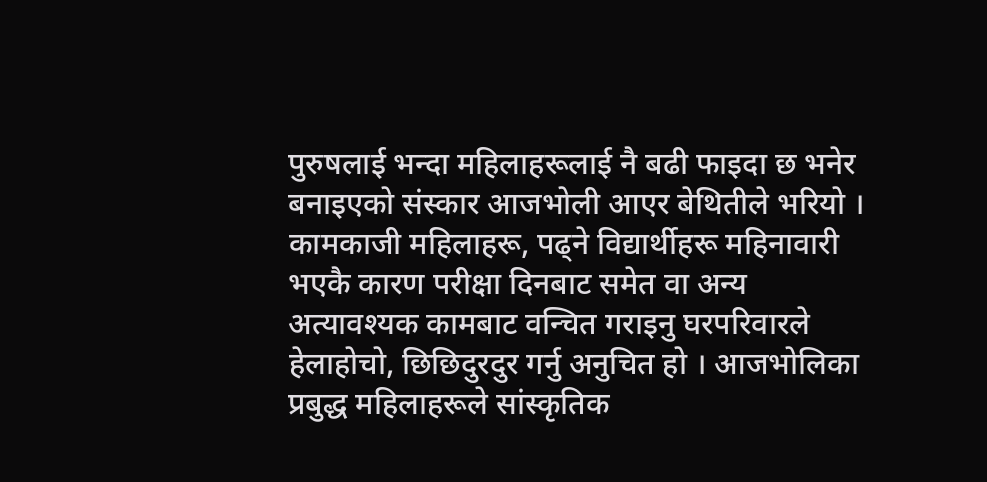पुरुषलाई भन्दा महिलाहरूलाई नै बढी फाइदा छ भनेर बनाइएको संस्कार आजभोली आएर बेथितीले भरियो । कामकाजी महिलाहरू, पढ्ने विद्यार्थीहरू महिनावारी भएकै कारण परीक्षा दिनबाट समेत वा अन्य अत्यावश्यक कामबाट वन्चित गराइनु घरपरिवारले हेलाहोचो, छिछिदुरदुर गर्नु अनुचित हो । आजभोलिका प्रबुद्ध महिलाहरूले सांस्कृतिक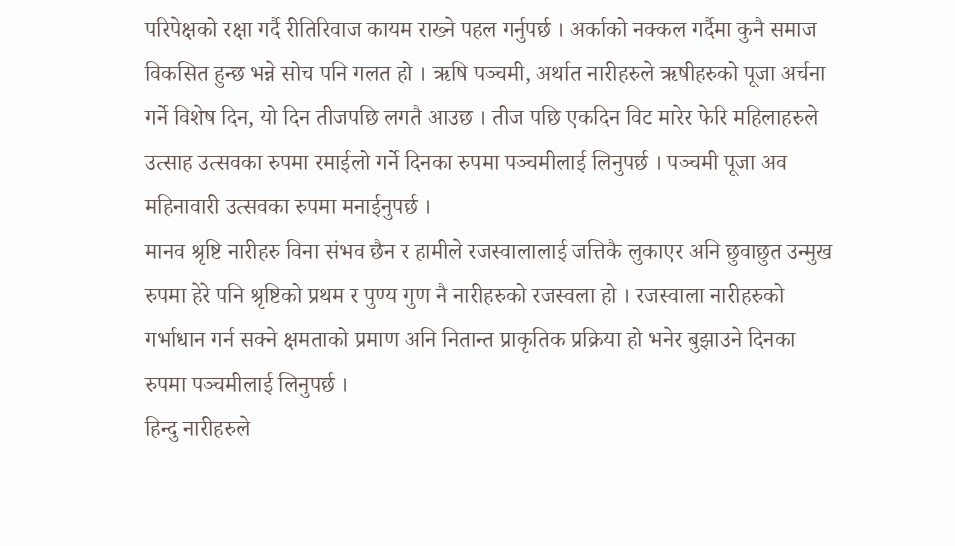परिपेक्षको रक्षा गर्दै रीतिरिवाज कायम राख्ने पहल गर्नुपर्छ । अर्काको नक्कल गर्दैमा कुनै समाज विकसित हुन्छ भन्ने सोच पनि गलत हो । ऋषि पञ्चमी, अर्थात नारीहरुले ऋषीहरुको पूजा अर्चना गर्ने विशेष दिन, यो दिन तीजपछि लगतै आउछ । तीज पछि एकदिन विट मारेर फेरि महिलाहरुले उत्साह उत्सवका रुपमा रमाईलो गर्ने दिनका रुपमा पञ्चमीलाई लिनुपर्छ । पञ्चमी पूजा अव महिनावारी उत्सवका रुपमा मनाईनुपर्छ ।
मानव श्रृष्टि नारीहरु विना संभव छैन र हामीले रजस्वालालाई जत्तिकै लुकाएर अनि छुवाछुत उन्मुख रुपमा हेरे पनि श्रृष्टिको प्रथम र पुण्य गुण नै नारीहरुको रजस्वला हो । रजस्वाला नारीहरुको गर्भाधान गर्न सक्ने क्षमताको प्रमाण अनि नितान्त प्राकृतिक प्रक्रिया हो भनेर बुझाउने दिनका रुपमा पञ्चमीलाई लिनुपर्छ ।
हिन्दु नारीहरुले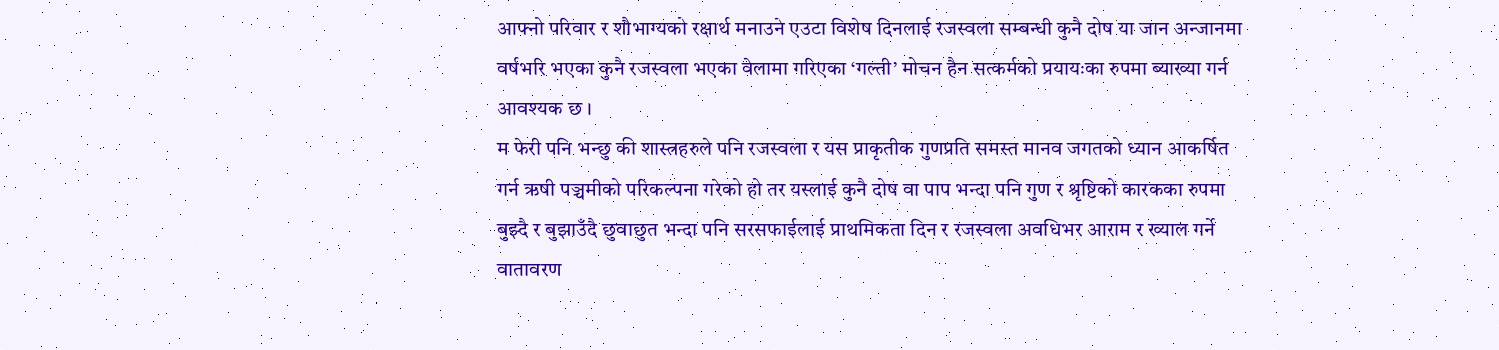आफ्नो परिवार र शौभाग्यको रक्षार्थ मनाउने एउटा विशेष दिनलाई रजस्वला सम्बन्धी कुनै दोष या जान अन्जानमा वर्षभरि भएका कुनै रजस्वला भएका वेलामा गरिएका ‘गल्ती’ मोचन हैन सत्कर्मको प्रयायःका रुपमा ब्याख्या गर्न आवश्यक छ ।
म फेरी पनि भन्छु की शास्त्रहरुले पनि रजस्वला र यस प्राकृतीक गुणप्रति समस्त मानव जगतको ध्यान आकर्षित गर्न ऋषी पञ्चमीको परिकल्पना गरेको हो तर यस्लाई कुनै दोष वा पाप भन्दा पनि गुण र श्रृष्टिको कारकका रुपमा बुझ्दै र बुझाउँदै छुवाछुत भन्दा पनि सरसफाईलाई प्राथमिकता दिन र रजस्वला अवधिभर आराम र ख्याल गर्ने वातावरण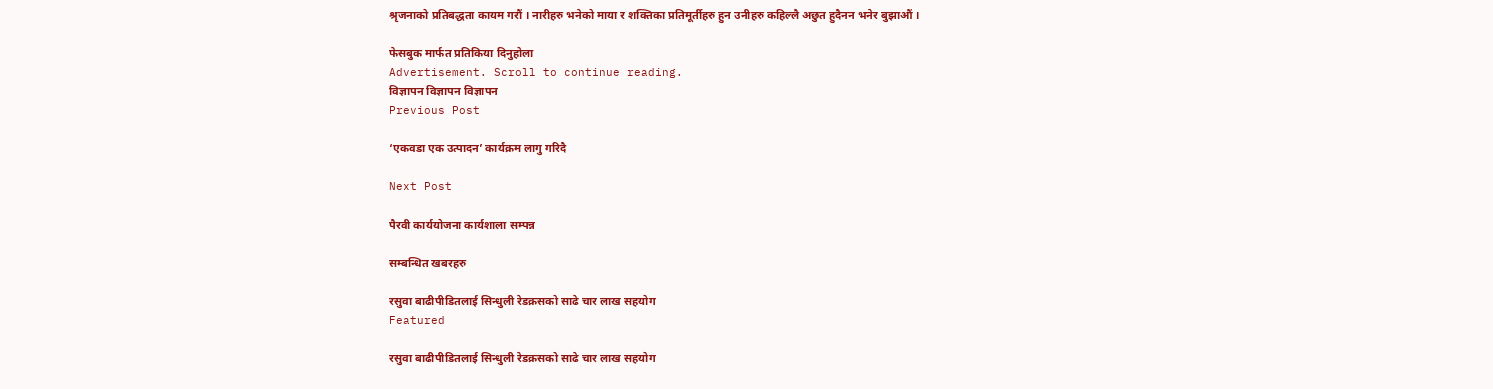श्रृजनाको प्रतिबद्धता कायम गरौं । नारीहरु भनेको माया र शक्तिका प्रतिमूर्तीहरु हुन उनीहरु कहिल्लै अछुत हुदैनन भनेर बुझाऔं ।

फेसबुक मार्फत प्रतिकिया दिनुहोला
Advertisement. Scroll to continue reading.
विज्ञापन विज्ञापन विज्ञापन
Previous Post

‘एकवडा एक उत्पादन’ कार्यक्रम लागु गरिदै

Next Post

पैरवी कार्ययोजना कार्यशाला सम्पन्न

सम्बन्धित खबरहरु

रसुवा बाढीपीडितलाई सिन्धुली रेडक्रसको साढे चार लाख सहयोग
Featured

रसुवा बाढीपीडितलाई सिन्धुली रेडक्रसको साढे चार लाख सहयोग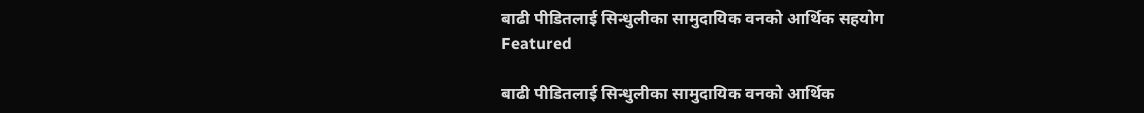बाढी पीडितलाई सिन्धुलीका सामुदायिक वनको आर्थिक सहयोग
Featured

बाढी पीडितलाई सिन्धुलीका सामुदायिक वनको आर्थिक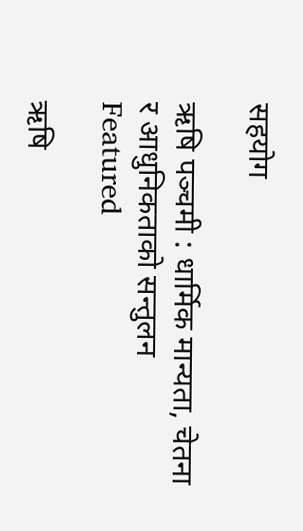सहयोग

ऋषि पञ्चमी : धार्मिक मान्यता, चेतना र आधुनिकताको सन्तुलन
Featured

ऋषि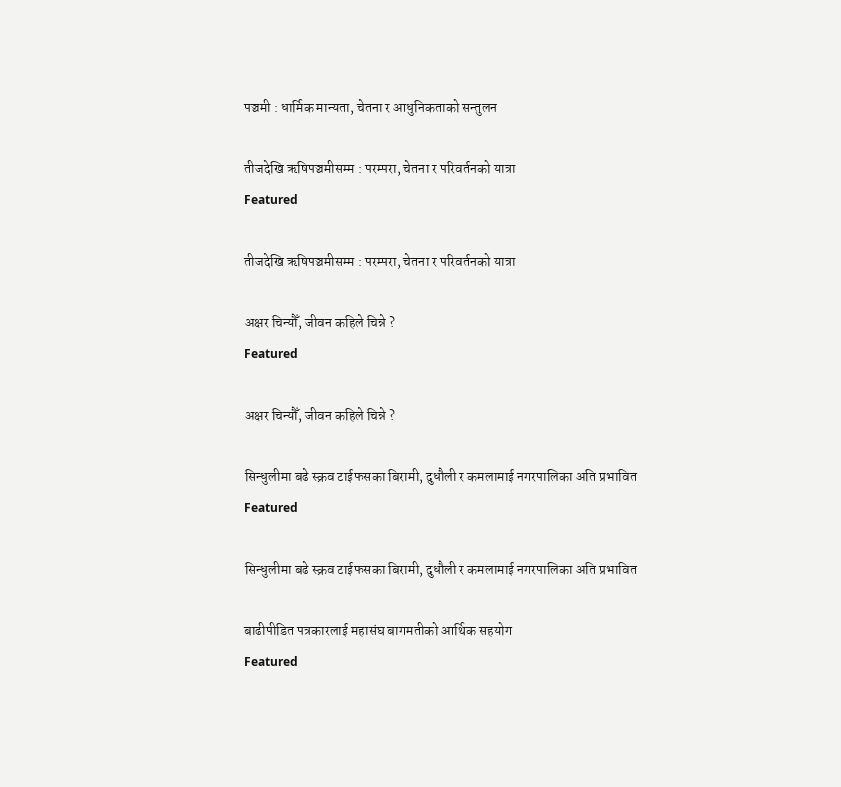पञ्चमी : धार्मिक मान्यता, चेतना र आधुनिकताको सन्तुलन

तीजदेखि ऋषिपञ्चमीसम्म : परम्परा, चेतना र परिवर्तनको यात्रा
Featured

तीजदेखि ऋषिपञ्चमीसम्म : परम्परा, चेतना र परिवर्तनको यात्रा

अक्षर चिन्यौँ, जीवन कहिले चिन्ने ?
Featured

अक्षर चिन्यौँ, जीवन कहिले चिन्ने ?

सिन्धुलीमा बढे स्क्रव टाईफसका बिरामी, दुधौली र कमलामाई नगरपालिका अति प्रभावित
Featured

सिन्धुलीमा बढे स्क्रव टाईफसका बिरामी, दुधौली र कमलामाई नगरपालिका अति प्रभावित

बाढीपीडित पत्रकारलाई महासंघ बागमतीको आर्थिक सहयोग
Featured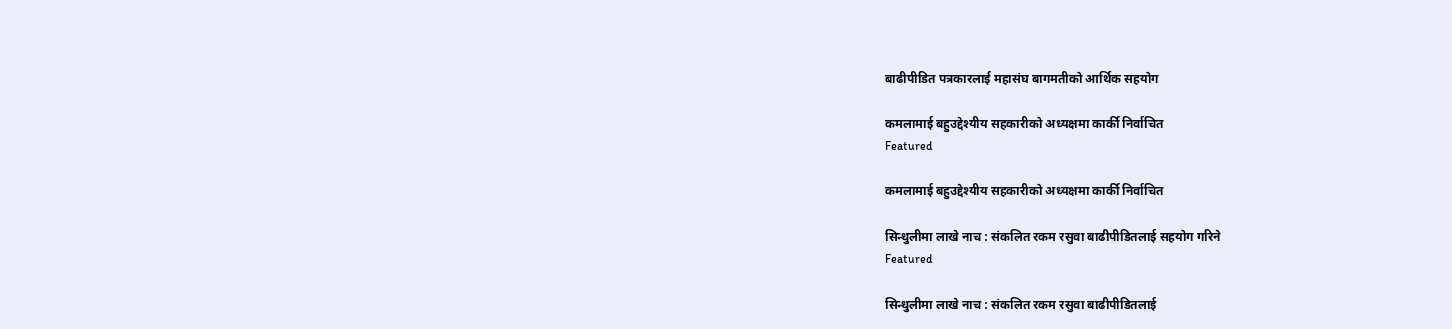बाढीपीडित पत्रकारलाई महासंघ बागमतीको आर्थिक सहयोग

कमलामाई बहुउद्देश्यीय सहकारीको अध्यक्षमा कार्की निर्वाचित
Featured

कमलामाई बहुउद्देश्यीय सहकारीको अध्यक्षमा कार्की निर्वाचित

सिन्धुलीमा लाखे नाच : संकलित रकम रसुवा बाढीपीडितलाई सहयोग गरिने
Featured

सिन्धुलीमा लाखे नाच : संकलित रकम रसुवा बाढीपीडितलाई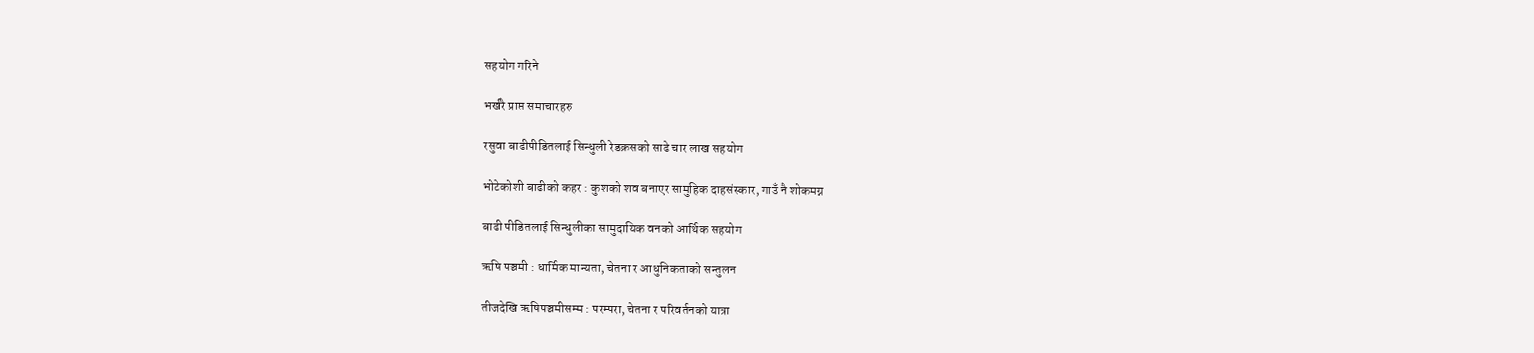सहयोग गरिने

भर्खरै प्राप्त समाचारहरु

रसुवा बाढीपीडितलाई सिन्धुली रेडक्रसको साढे चार लाख सहयोग

भोटेकोशी बाढीको कहर : कुशको शव बनाएर सामुहिक दाहसंस्कार, गाउँ नै शोकमग्न

बाढी पीडितलाई सिन्धुलीका सामुदायिक वनको आर्थिक सहयोग

ऋषि पञ्चमी : धार्मिक मान्यता, चेतना र आधुनिकताको सन्तुलन

तीजदेखि ऋषिपञ्चमीसम्म : परम्परा, चेतना र परिवर्तनको यात्रा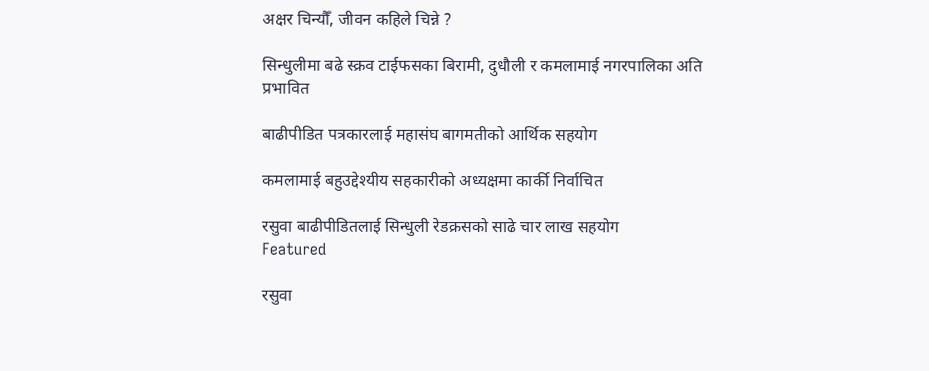अक्षर चिन्यौँ, जीवन कहिले चिन्ने ?

सिन्धुलीमा बढे स्क्रव टाईफसका बिरामी, दुधौली र कमलामाई नगरपालिका अति प्रभावित

बाढीपीडित पत्रकारलाई महासंघ बागमतीको आर्थिक सहयोग

कमलामाई बहुउद्देश्यीय सहकारीको अध्यक्षमा कार्की निर्वाचित

रसुवा बाढीपीडितलाई सिन्धुली रेडक्रसको साढे चार लाख सहयोग
Featured

रसुवा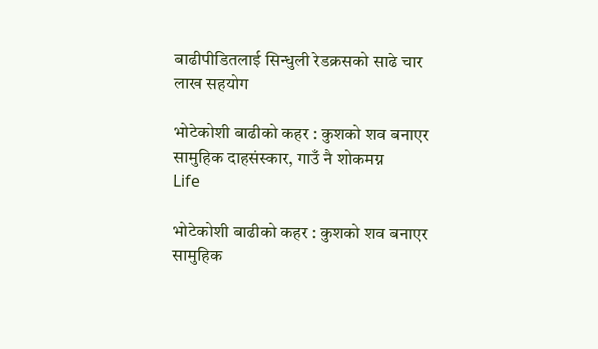बाढीपीडितलाई सिन्धुली रेडक्रसको साढे चार लाख सहयोग

भोटेकोशी बाढीको कहर : कुशको शव बनाएर सामुहिक दाहसंस्कार, गाउँ नै शोकमग्न
Life

भोटेकोशी बाढीको कहर : कुशको शव बनाएर सामुहिक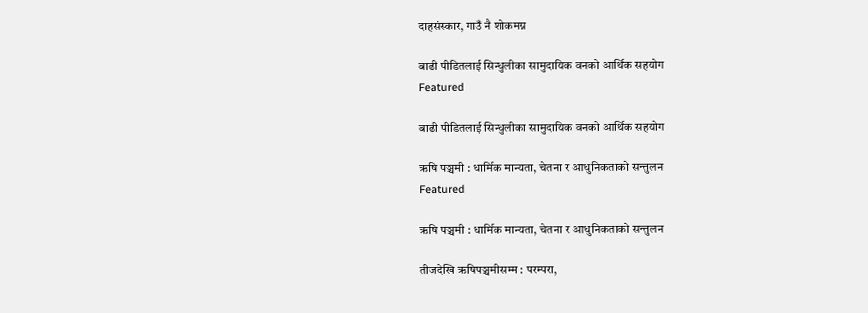दाहसंस्कार, गाउँ नै शोकमग्न

बाढी पीडितलाई सिन्धुलीका सामुदायिक वनको आर्थिक सहयोग
Featured

बाढी पीडितलाई सिन्धुलीका सामुदायिक वनको आर्थिक सहयोग

ऋषि पञ्चमी : धार्मिक मान्यता, चेतना र आधुनिकताको सन्तुलन
Featured

ऋषि पञ्चमी : धार्मिक मान्यता, चेतना र आधुनिकताको सन्तुलन

तीजदेखि ऋषिपञ्चमीसम्म : परम्परा,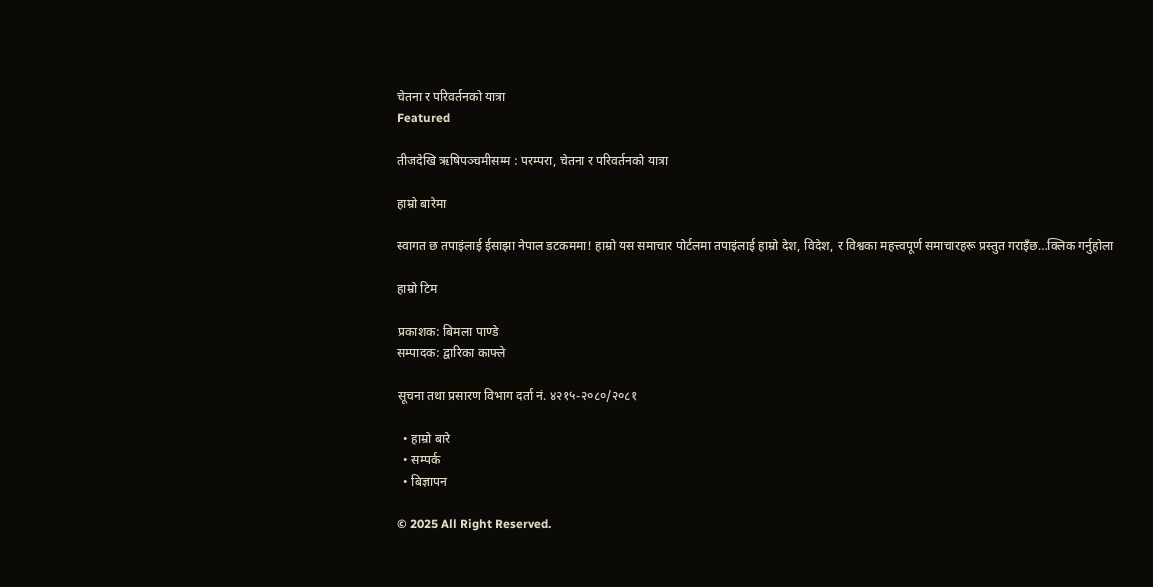चेतना र परिवर्तनको यात्रा
Featured

तीजदेखि ऋषिपञ्चमीसम्म : परम्परा, चेतना र परिवर्तनको यात्रा

हाम्रो बारेमा

स्वागत छ तपाइंलाई ईसाझा नेपाल डटकममा! हाम्रो यस समाचार पोर्टलमा तपाइंलाई हाम्रो देश, विदेश, र विश्वका महत्त्वपूर्ण समाचारहरू प्रस्तुत गराइँछ…क्लिक गर्नुहोला

हाम्रो टिम

प्रकाशक: बिमला पाण्डे
सम्पादक: द्वारिका काफ्ले

सूचना तथा प्रसारण विभाग दर्ता नं. ४२१५-२०८०/२०८१

  • हाम्रो बारे
  • सम्पर्क
  • बिज्ञापन

© 2025 All Right Reserved.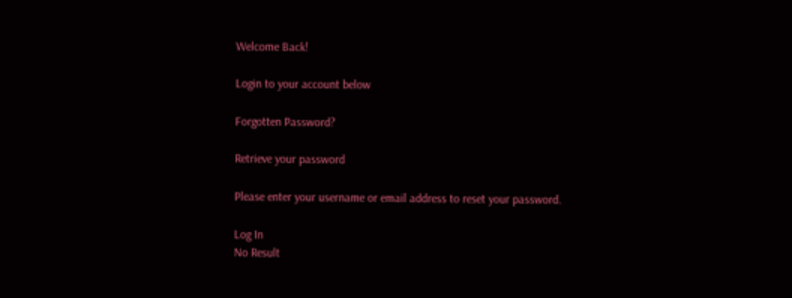Welcome Back!

Login to your account below

Forgotten Password?

Retrieve your password

Please enter your username or email address to reset your password.

Log In
No Result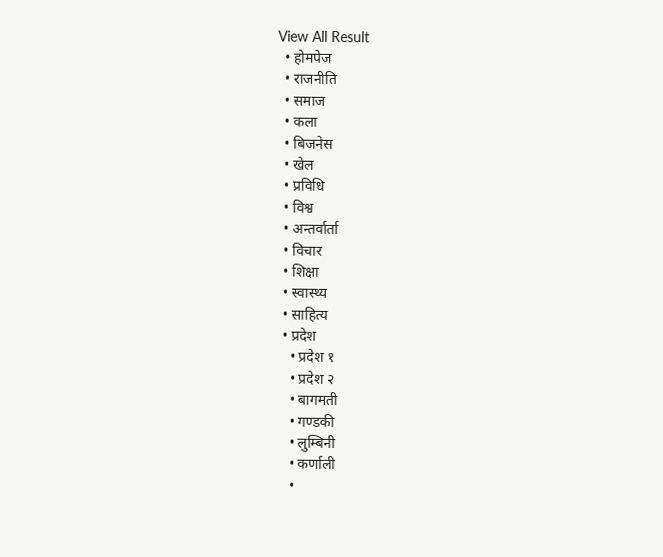View All Result
  • होमपेज
  • राजनीति
  • समाज
  • कला
  • बिजनेस
  • खेल
  • प्रविधि
  • विश्व
  • अन्तर्वार्ता
  • विचार
  • शिक्षा
  • स्वास्थ्य
  • साहित्य
  • प्रदेश
    • प्रदेश १
    • प्रदेश २
    • बागमती
    • गण्डकी
    • लुम्बिनी
    • कर्णाली
    •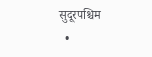सुदूरपश्चिम
  •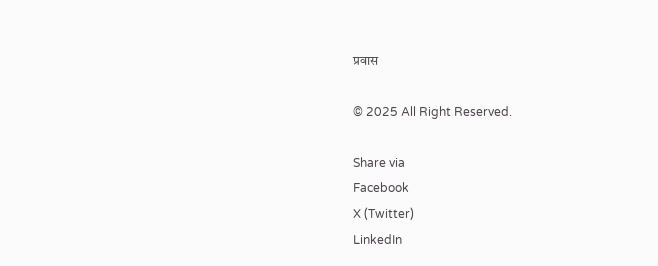प्रवास

© 2025 All Right Reserved.

Share via
Facebook
X (Twitter)
LinkedIn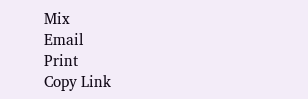Mix
Email
Print
Copy Link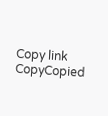Copy link
CopyCopied